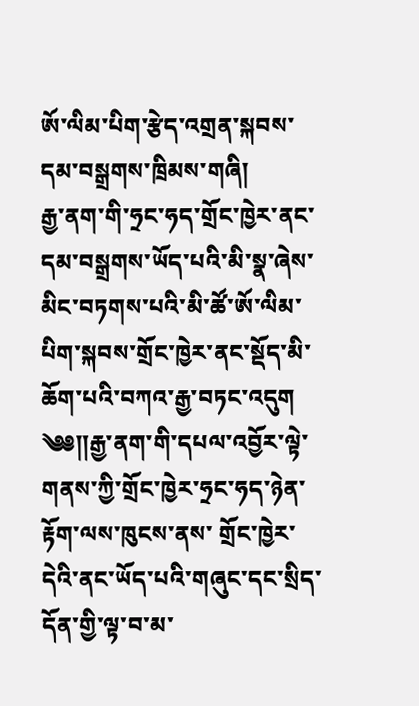ཨོ་ལིམ་པིག་རྩེད་འགྲན་སྐབས་དམ་བསྒྲགས་ཁྲིམས་གཞི།
རྒྱ་ནག་གི་ཧྲང་ཧད་གྲོང་ཁྱེར་ནང་དམ་བསྒྲགས་ཡོད་པའི་མི་སྣ་ཞེས་མིང་བཏགས་པའི་མི་ཚོ་ཨོ་ལིམ་པིག་སྐབས་གྲོང་ཁྱེར་ནང་སྡོད་མི་ཆོག་པའི་བཀའ་རྒྱ་བཏང་འདུག
༄༅༎རྒྱ་ནག་གི་དཔལ་འབྱོར་ལྟེ་གནས་ཀྱི་གྲོང་ཁྱེར་ཧྲང་ཧད་ཉེན་རྟོག་ལས་ཁུངས་ནས་ གྲོང་ཁྱེར་དེའི་ནང་ཡོད་པའི་གཞུང་དང་སྲིད་དོན་གྱི་ལྟ་བ་མ་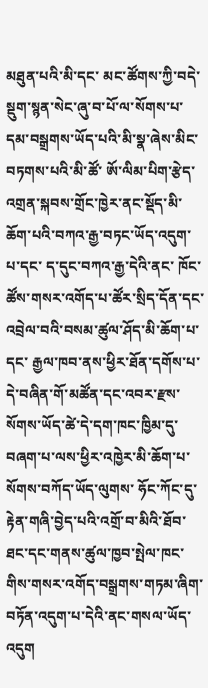མཐུན་པའི་མི་དང་ མང་ཚོགས་ཀྱི་བདེ་སྡུག་སྙན་སེང་ཞུ་བ་པོ་ལ་སོགས་པ་ དམ་བསྒྲགས་ཡོད་པའི་མི་སྣ་ཞེས་མིང་བཏགས་པའི་མི་ཚོ་ ཨོ་ལིམ་པིག་རྩེད་འགྲན་སྐབས་གྲོང་ཁྱེར་ནང་སྡོད་མི་ཆོག་པའི་བཀའ་རྒྱ་བཏང་ཡོད་འདུག་པ་དང་ ད་དུང་བཀའ་རྒྱ་དེའི་ནང་ ཁོང་ཚོས་གསར་འགོད་པ་ཚོར་སྲིད་དོན་དང་འབྲེལ་བའི་བསམ་ཚུལ་ཤོད་མི་ཆོག་པ་དང་ རྒྱལ་ཁབ་ནས་ཕྱིར་ཐོན་དགོས་པ་ དེ་བཞིན་གོ་མཚོན་དང་འབར་རྫས་སོགས་ཡོད་ཚེ་དེ་དག་ཁང་ཁྱིམ་དུ་བཞག་པ་ལས་ཕྱིར་འཁྱེར་མི་ཆོག་པ་སོགས་བཀོད་ཡོད་ལུགས་ ཧོང་ཀོང་དུ་རྟེན་གཞི་བྱེད་པའི་འགྲོ་བ་མིའི་ཐོབ་ཐང་དང་གནས་ཚུལ་ཁྱབ་སྤེལ་ཁང་གིས་གསར་འགོད་བསྒྲགས་གཏམ་ཞིག་བཏོན་འདུག་པ་དེའི་ནང་གསལ་ཡོད་འདུག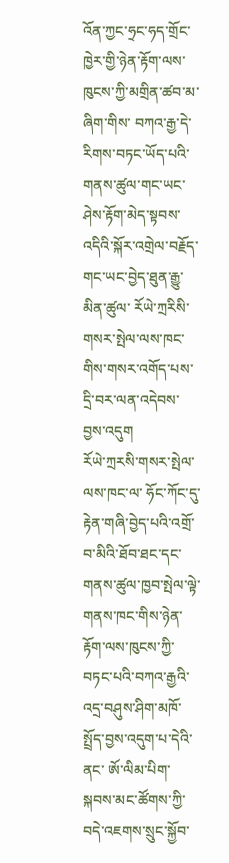འོན་ཀྱང་ཧྲང་ཧད་གྲོང་ཁྱེར་གྱི་ཉེན་རྟོག་ལས་ཁུངས་ཀྱི་མགྲིན་ཚབ་མ་ཞིག་གིས་ བཀའ་རྒྱ་དེ་རིགས་བཏང་ཡོད་པའི་གནས་ཚུལ་གང་ཡང་ཤེས་རྟོག་མེད་སྟབས་ འདིའི་སྐོར་འགྲེལ་བརྗོད་གང་ཡང་བྱེད་ཐུན་རྒྱུ་མིན་ཚུལ་ རོཡེ་ཀྲརིསི་གསར་སྤེལ་ལས་ཁང་གིས་གསར་འགོད་པས་དྲི་བར་ལན་འདེབས་བྱས་འདུག
རོཡེ་ཀྲརསི་གསར་སྤེལ་ལས་ཁང་ལ་ ཧོང་ཀོང་དུ་རྟེན་གཞི་བྱེད་པའི་འགྲོ་བ་མིའི་ཐོབ་ཐང་དང་གནས་ཚུལ་ཁྱབ་སྤེལ་ལྟེ་གནས་ཁང་གིས་ཉེན་རྟོག་ལས་ཁུངས་ཀྱི་བཏང་པའི་བཀའ་རྒྱའི་འདྲ་བཤུས་ཤིག་མཁོ་སྤྲོད་བྱས་འདུག་པ་དེའི་ནང་ ཨོ་ལིམ་པིག་སྐབས་མང་ཚོགས་ཀྱི་བདེ་འཇགས་སྲུང་སྐྱོབ་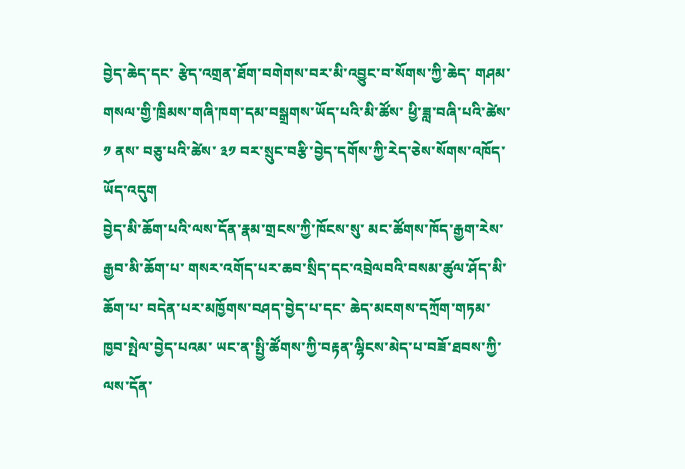བྱེད་ཆེད་དང་ རྩེད་འགྲན་ཐོག་བགེགས་བར་མི་འབྱུང་བ་སོགས་ཀྱི་ཆེད་ གཤམ་གསལ་གྱི་ཁྲིམས་གཞི་ཁག་དམ་བསྒྲགས་ཡོད་པའི་མི་ཚོས་ ཕྱི་ཟླ་བཞི་པའི་ཚེས་ ༡ ནས་ བཅུ་པའི་ཚེས་ ༣༡ བར་སྲུང་བརྩི་བྱེད་དགོས་ཀྱི་རེད་ཅེས་སོགས་འཁོད་ཡོད་འདུག
བྱེད་མི་ཆོག་པའི་ལས་དོན་རྣམ་གྲངས་ཀྱི་ཁོངས་སུ་ མང་ཚོགས་ཁོད་རྒྱག་རེས་རྒྱབ་མི་ཆོག་པ་ གསར་འགོད་པར་ཆབ་སྲིད་དང་འབྲེལབའི་བསམ་ཚུལ་ཤོད་མི་ཆོག་པ་ བདེན་པར་མཁྱོགས་བཤད་བྱེད་པ་དང་ ཆེད་མངགས་དཀྲོག་གཏམ་ཁྱབ་སྤེལ་བྱེད་པའམ་ ཡང་ན་སྤྱི་ཚོགས་ཀྱི་བརྟན་ལྷིངས་མེད་པ་བཟོ་ཐབས་ཀྱི་ལས་དོན་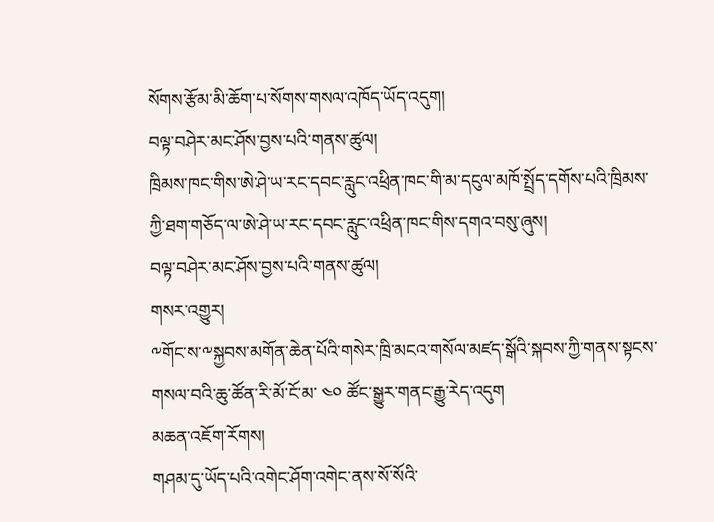སོགས་རྩོམ་མི་ཆོག་པ་སོགས་གསལ་འཁོད་ཡོད་འདུག།
བལྟ་བཤེར་མང་ཤོས་བྱས་པའི་གནས་ཚུལ།
ཁྲིམས་ཁང་གིས་ཨེ་ཤེ་ཡ་རང་དབང་རླུང་འཕྲིན་ཁང་གི་མ་དངུལ་མཁོ་སྤྲོད་དགོས་པའི་ཁྲིམས་ཀྱི་ཐག་གཅོད་ལ་ཨེ་ཤེ་ཡ་རང་དབང་རླུང་འཕྲིན་ཁང་གིས་དགའ་བསུ་ཞུས།
བལྟ་བཤེར་མང་ཤོས་བྱས་པའི་གནས་ཚུལ།
གསར་འགྱུར།
༸གོང་ས་༸སྐྱབས་མགོན་ཆེན་པོའི་གསེར་ཁྲི་མངའ་གསོལ་མཛད་སྒོའི་སྐབས་ཀྱི་གནས་སྟངས་གསལ་བའི་ཆུ་ཚོན་རི་མོ་ངོ་མ་ ༤༠ ཚོང་སྒྱུར་གནང་རྒྱུ་རེད་འདུག
མཆན་འཇོག་རོགས།
གཤམ་དུ་ཡོད་པའི་འགེང་ཤོག་འགེང་ནས་སོ་སོའི་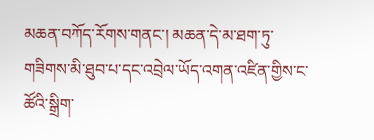མཆན་བཀོད་རོགས་གནང་། མཆན་དེ་མ་ཐག་ཏུ་གཟིགས་མི་ཐུབ་པ་དང་འབྲེལ་ཡོད་འགན་འཛིན་གྱིས་ང་ཚོའི་སྒྲིག་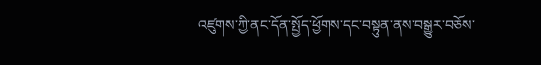འཛུགས་ཀྱི་ནང་དོན་སྤྱོད་ཕྱོགས་དང་བསྟུན་ནས་བསྒྱུར་བཅོས་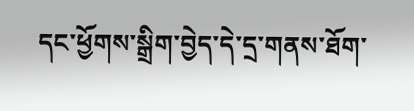དང་ཕྱོགས་སྒྲིག་བྱེད་དེ་དྲ་གནས་ཐོག་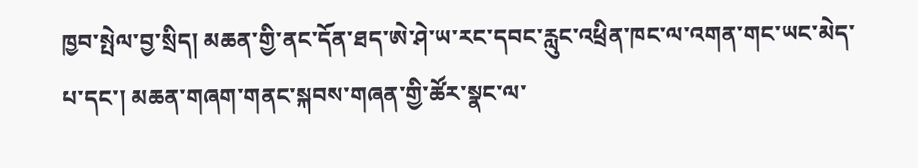ཁྱབ་སྤེལ་བྱ་སྲིད། མཆན་གྱི་ནང་དོན་ཐད་ཨེ་ཤེ་ཡ་རང་དབང་རླུང་འཕྲིན་ཁང་ལ་འགན་གང་ཡང་མེད་པ་དང་། མཆན་གཞག་གནང་སྐབས་གཞན་གྱི་ཚོར་སྣང་ལ་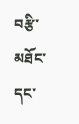བརྩི་མཐོང་དང་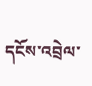དངོས་འབྲེལ་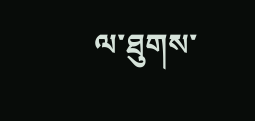ལ་ཐུགས་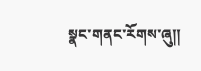སྣང་གནང་རོགས་ཞུ༎